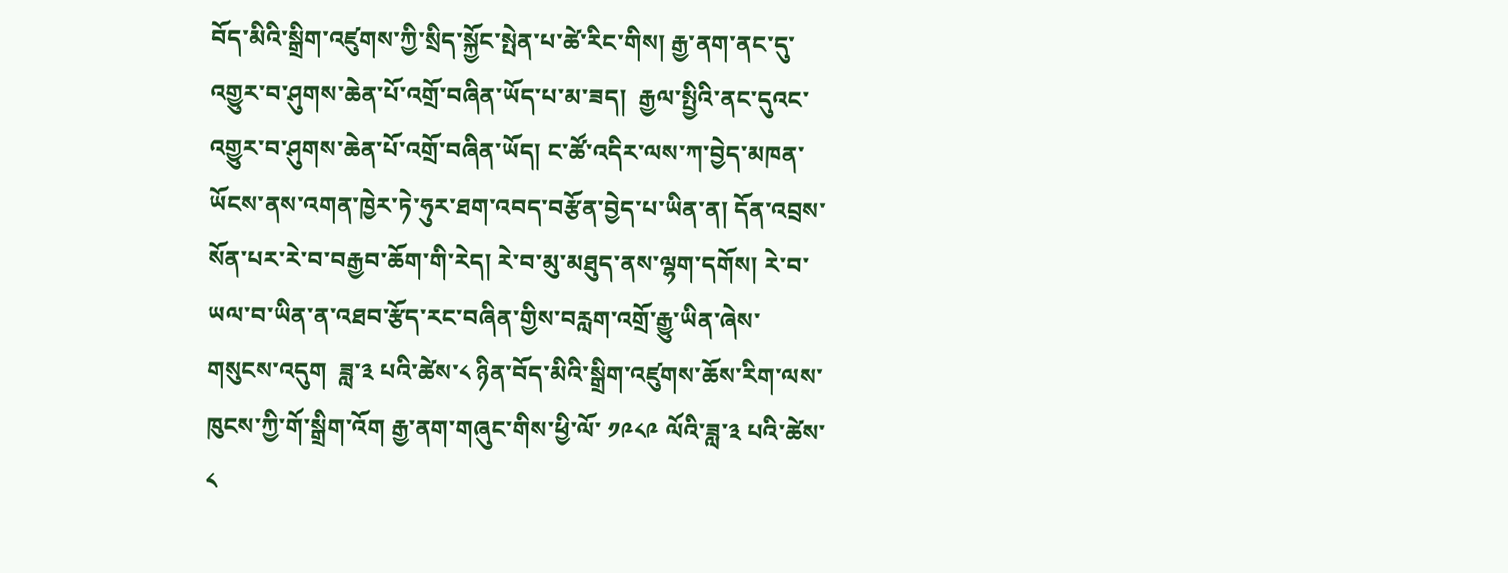བོད་མིའི་སྒྲིག་འཛུགས་ཀྱི་སྲིད་སྐྱོང་སྤེན་པ་ཚེ་རིང་གིས། རྒྱ་ནག་ནང་དུ་འགྱུར་བ་ཤུགས་ཆེན་པོ་འགྲོ་བཞིན་ཡོད་པ་མ་ཟད།  རྒྱལ་སྤྱིའི་ནང་དུའང་འགྱུར་བ་ཤུགས་ཆེན་པོ་འགྲོ་བཞིན་ཡོད། ང་ཚོ་འདིར་ལས་ཀ་བྱེད་མཁན་ཡོངས་ནས་འགན་ཁྱེར་ཏེ་ཧུར་ཐག་འབད་བརྩོན་བྱེད་པ་ཡིན་ན། དོན་འབྲས་སོན་པར་རེ་བ་བརྒྱབ་ཆོག་གི་རེད། རེ་བ་མུ་མཐུད་ནས་ལྷག་དགོས། རེ་བ་ཡལ་བ་ཡིན་ན་འཐབ་རྩོད་རང་བཞིན་གྱིས་བརླག་འགྲོ་རྒྱུ་ཡིན་ཞེས་གསུངས་འདུག  ཟླ་༣ པའི་ཚེས་༨ ཉིན་བོད་མིའི་སྒྲིག་འཛུགས་ཆོས་རིག་ལས་ཁུངས་ཀྱི་གོ་སྒྲིག་འོག རྒྱ་ནག་གཞུང་གིས་ཕྱི་ལོ་ ༡༩༨༩ ལོའི་ཟླ་༣ པའི་ཚེས་༨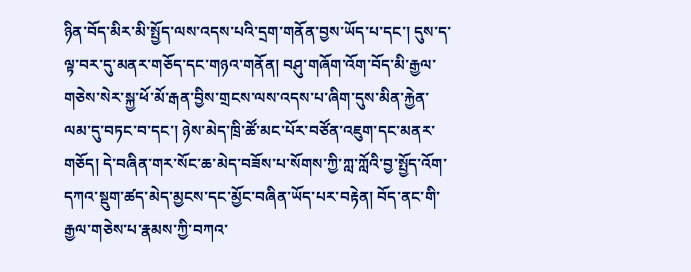ཉིན་བོད་མིར་མི་སྤྱོད་ལས་འདས་པའི་དྲག་གནོན་བྱས་ཡོད་པ་དང་། དུས་ད་ལྟ་བར་དུ་མནར་གཅོད་དང་གཉའ་གནོན། བཤུ་གཞོག་འོག་བོད་མི་རྒྱལ་གཅེས་སེར་སྐྱ་ཕོ་མོ་རྒན་བྱིས་གྲངས་ལས་འདས་པ་ཞིག་དུས་མིན་རྐྱེན་ལམ་དུ་བཏང་བ་དང་། ཉེས་མེད་ཁྲི་ཚོ་མང་པོར་བཙོན་འཇུག་དང་མནར་གཅོད། དེ་བཞིན་གར་སོང་ཆ་མེད་བཟོས་པ་སོགས་ཀྱི་ཀླ་ཀློའི་བྱ་སྤྱོད་འོག་དཀའ་སྡུག་ཚད་མེད་མྱངས་དང་མྱོང་བཞིན་ཡོད་པར་བརྟེན། བོད་ནང་གི་རྒྱལ་གཅེས་པ་རྣམས་ཀྱི་བཀའ་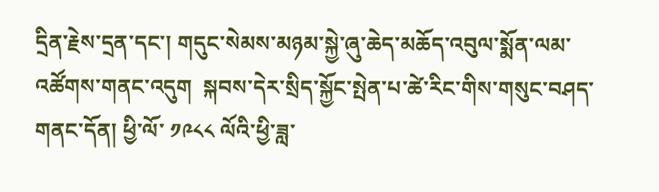དྲིན་རྗེས་དྲན་དང་། གདུང་སེམས་མཉམ་སྐྱེ་ཞུ་ཆེད་མཆོད་འབུལ་སྨོན་ལམ་འཚོགས་གནང་འདུག  སྐབས་དེར་སྲིད་སྐྱོང་སྤེན་པ་ཚེ་རིང་གིས་གསུང་བཤད་གནང་དོན། ཕྱི་ལོ་ ༡༩༨༨ ལོའི་ཕྱི་ཟླ་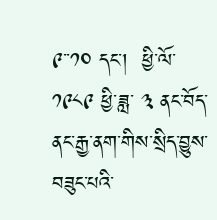༩་་༡༠ དང་།  ཕྱི་ལོ་ ༡༩༨༩ ཕྱི་ཟླ་ ༣ ནང་བོད་ནང་རྒྱ་ནག་གིས་སྲིད་བྱུས་བཟུང་པའི་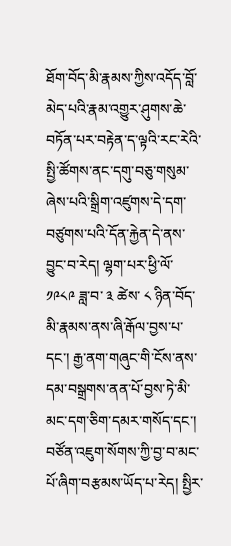ཐོག་བོད་མི་རྣམས་ཀྱིས་འདོད་བློ་མེད་པའི་རྣམ་འགྱུར་ཤུགས་ཆེ་བཏོན་པར་བརྟེན་ད་ལྟའི་རང་རེའི་སྤྱི་ཚོགས་ནང་དགུ་བཅུ་གསུམ་ཞེས་པའི་སྒྲིག་འཛུགས་དེ་དག་བཙུགས་པའི་དོན་རྐྱེན་དེ་ནས་བྱུང་བ་རེད། ལྷག་པར་ཕྱི་ལོ་ ༡༩༨༩ ཟླ་བ་ ༣ ཚེས་ ༨ ཉིན་བོད་མི་རྣམས་ནས་ཞི་རྒོལ་བྱས་པ་དང་། རྒྱ་ནག་གཞུང་གི་ངོས་ནས་དམ་བསྒྲགས་ནན་པོ་བྱས་ཏེ་མི་མང་དག་ཅིག་དམར་གསོད་དང་། བཙོན་འཇུག་སོགས་ཀྱི་བྱ་བ་མང་པོ་ཞིག་བརྩམས་ཡོད་པ་རེད། སྤྱིར་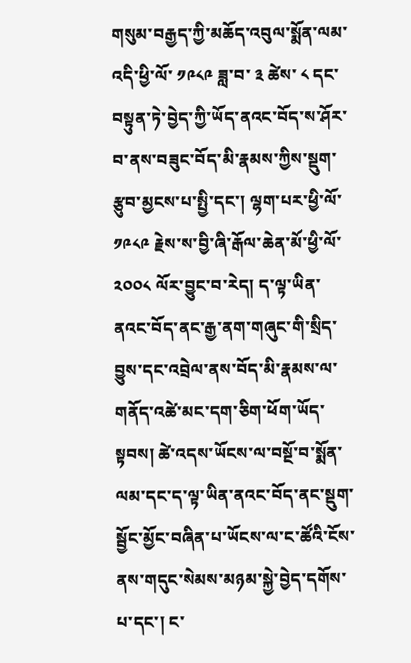གསུམ་བརྒྱད་ཀྱི་མཆོད་འབུལ་སྨོན་ལམ་འདི་ཕྱི་ལོ་ ༡༩༨༩ ཟླ་བ་ ༣ ཚེས་ ༨ དང་བསྟུན་ཏེ་བྱེད་ཀྱི་ཡོད་ནའང་བོད་ས་ཤོར་བ་ནས་བཟུང་བོད་མི་རྣམས་ཀྱིས་སྡུག་རྩུབ་མྱངས་པ་སྤྱི་དང་། ལྷག་པར་ཕྱི་ལོ་ ༡༩༨༩ རྗེས་ས་བྱི་ཞི་རྒོལ་ཆེན་མོ་ཕྱི་ལོ་ ༢༠༠༨ ལོར་བྱུང་བ་རེད། ད་ལྟ་ཡིན་ནའང་བོད་ནང་རྒྱ་ནག་གཞུང་གི་སྲིད་བྱུས་དང་འབྲེལ་ནས་བོད་མི་རྣམས་ལ་གནོད་འཚེ་མང་དག་ཅིག་ཕོག་ཡོད་སྟབས། ཚེ་འདས་ཡོངས་ལ་བསྔོ་བ་སྨོན་ལམ་དང་ད་ལྟ་ཡིན་ནའང་བོད་ནང་སྡུག་སྦྱོང་མྱོང་བཞིན་པ་ཡོངས་ལ་ང་ཚོའི་ངོས་ནས་གདུང་སེམས་མཉམ་སྐྱེ་བྱེད་དགོས་པ་དང་། ང་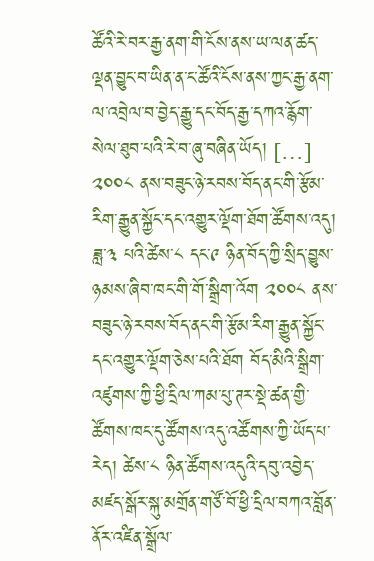ཚོའི་རེ་བར་རྒྱ་ནག་གི་ངོས་ནས་ཡ་ལན་ཚད་ལྡན་བྱུང་བ་ཡིན་ན་ང་ཚོའི་ངོས་ནས་ཀྱང་རྒྱ་ནག་ལ་འབྲེལ་བ་བྱེད་རྒྱུ་དང་བོད་རྒྱ་དཀའ་རྙོག་སེལ་ཐུབ་པའི་རེ་བ་ཞུ་བཞིན་ཡོད། […]
༢༠༠༨ ནས་བཟུང་ཉེ་རབས་བོད་ནང་གི་རྩོམ་རིག་རྒྱུན་སྐྱོང་དང་འགྱུར་ལྡོག་ཐོག་ཚོགས་འདུ།
ཟླ་༣ པའི་ཚེས་༨ དང་༩ ཉིན་བོད་ཀྱི་སྲིད་བྱུས་ཉམས་ཞིབ་ཁང་གི་གོ་སྒྲིག་འོག ༢༠༠༨ ནས་བཟུང་ཉེ་རབས་བོད་ནང་གི་རྩོམ་རིག་རྒྱུན་སྐྱོང་དང་འགྱུར་ལྡོག་ཅེས་པའི་ཐོག བོད་མིའི་སྒྲིག་འཛུགས་ཀྱི་ཕྱི་དྲིལ་ཀམ་པུ་ཊར་སྡེ་ཚན་གྱི་ཚོགས་ཁང་དུ་ཚོགས་འདུ་འཚོགས་ཀྱི་ཡོད་པ་རེད། ཚེས་༨ ཉིན་ཚོགས་འདུའི་དབུ་འབྱེད་མཛད་སྒོར་སྐུ་མགྲོན་གཙོ་བོ་ཕྱི་དྲིལ་བཀའ་བློན་ནོར་འཛིན་སྒྲོལ་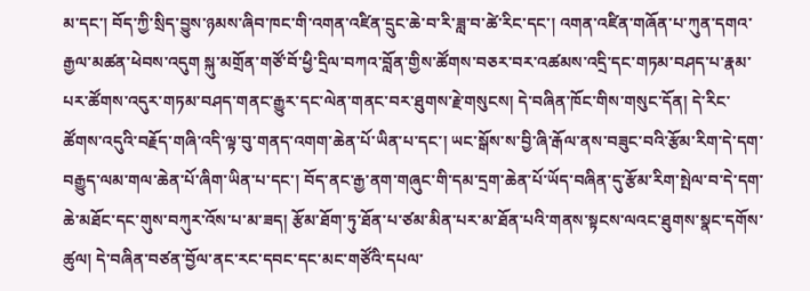མ་དང་། བོད་ཀྱི་སྲིད་བྱུས་ཉམས་ཞིབ་ཁང་གི་འགན་འཛིན་དྲུང་ཆེ་བ་རི་ཟླ་བ་ཚེ་རིང་དང་། འགན་འཛིན་གཞོན་པ་ཀུན་དགའ་རྒྱལ་མཚན་ཕེབས་འདུག སྐུ་མགྲོན་གཙོ་བོ་ཕྱི་དྲིལ་བཀའ་བློན་གྱིས་ཚོགས་བཅར་བར་འཚམས་འདྲི་དང་གཏམ་བཤད་པ་རྣམ་པར་ཚོགས་འདུར་གཏམ་བཤད་གནང་རྒྱུར་དང་ལེན་གནང་བར་ཐུགས་རྗེ་གསུངས། དེ་བཞིན་ཁོང་གིས་གསུང་དོན། དེ་རིང་ཚོགས་འདུའི་བརྗོད་གཞི་འདི་ལྟ་བུ་གནད་འགག་ཆེན་པོ་ཡིན་པ་དང་། ཡང་སྒོས་ས་བྱི་ཞི་རྒོལ་ནས་བཟུང་བའི་རྩོམ་རིག་དེ་དག་བརྒྱུད་ལམ་གལ་ཆེན་པོ་ཞིག་ཡིན་པ་དང་། བོད་ནང་རྒྱ་ནག་གཞུང་གི་དམ་དྲག་ཆེན་པོ་ཡོད་བཞིན་དུ་རྩོམ་རིག་སྤེལ་བ་དེ་དག་ཆེ་མཐོང་དང་གུས་བཀུར་འོས་པ་མ་ཟད། རྩོམ་ཐོག་ཏུ་ཐོན་པ་ཙམ་མིན་པར་མ་ཐོན་པའི་གནས་སྟངས་ལའང་ཐུགས་སྣང་དགོས་ཚུལ། དེ་བཞིན་བཙན་བྱོལ་ནང་རང་དབང་དང་མང་གཙོའི་དཔལ་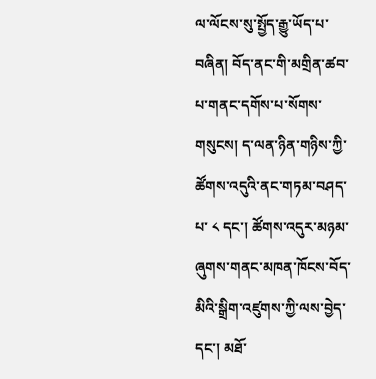ལ་ལོངས་སུ་སྤྱོད་རྒྱུ་ཡོད་པ་བཞིན། བོད་ནང་གི་མགྲིན་ཚབ་པ་གནང་དགོས་པ་སོགས་གསུངས། ད་ལན་ཉིན་གཉིས་ཀྱི་ཚོགས་འདུའི་ནང་གཏམ་བཤད་པ་ ༨ དང་། ཚོགས་འདུར་མཉམ་ཞུགས་གནང་མཁན་ཁོངས་བོད་མིའི་སྒྲིག་འཛུགས་ཀྱི་ལས་བྱེད་དང་། མཐོ་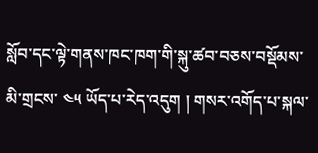སློབ་དང་ལྟེ་གནས་ཁང་ཁག་གི་སྐུ་ཚབ་བཅས་བསྡོམས་མི་གྲངས་ ༤༥ ཡོད་པ་རེད་འདུག ། གསར་འགོད་པ་སྐལ་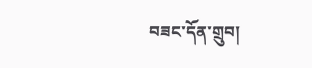བཟང་དོན་གྲུབ།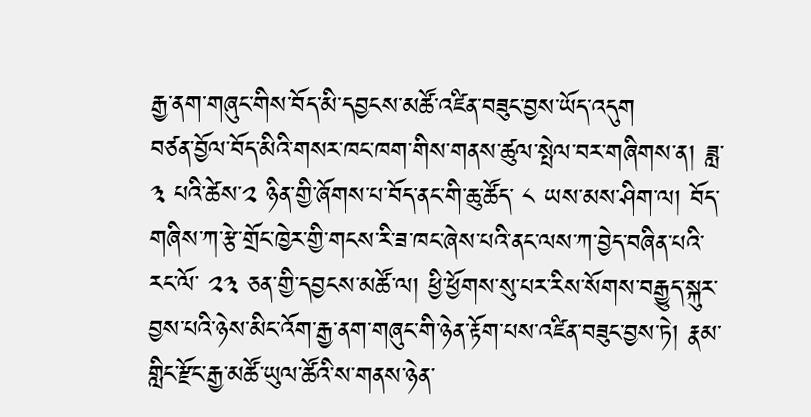རྒྱ་ནག་གཞུང་གིས་བོད་མི་དབྱངས་མཚོ་འཛིན་བཟུང་བྱས་ཡོད་འདུག
བཙན་བྱོལ་བོད་མིའི་གསར་ཁང་ཁག་གིས་གནས་ཚུལ་སྤེལ་བར་གཞིགས་ན། ཟླ་༣ པའི་ཚེས་༢ ཉིན་གྱི་ཞོགས་པ་བོད་ནང་གི་ཆུ་ཚོད་ ༨ ཡས་མས་ཤིག་ལ། བོད་གཞིས་ཀ་རྩེ་གྲོང་ཁྱེར་གྱི་གངས་རི་ཟ་ཁང་ཞེས་པའི་ནང་ལས་ཀ་བྱེད་བཞིན་པའི་རང་ལོ་ ༢༣ ཅན་གྱི་དབྱངས་མཚོ་ལ། ཕྱི་ཕྱོགས་སུ་པར་རིས་སོགས་བརྒྱུད་སྐུར་བྱས་པའི་ཉེས་མིང་འོག་རྒྱ་ནག་གཞུང་གི་ཉེན་རྟོག་པས་འཛིན་བཟུང་བྱས་ཏེ། རྣམ་གླིང་རྫོང་རྒྱ་མཚོ་ཡུལ་ཚོའི་ས་གནས་ཉེན་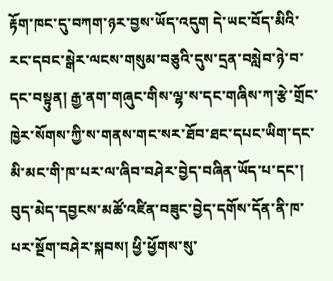རྟོག་ཁང་དུ་བཀག་ཉར་བྱས་ཡོད་འདུག དེ་ཡང་བོད་མིའི་རང་དབང་སྒེར་ལངས་གསུམ་བཅུའི་དུས་དྲན་བསླེབ་ཉེ་བ་དང་བསྟུན། རྒྱ་ནག་གཞུང་གིས་ལྷ་ས་དང་གཞིས་ཀ་རྩེ་གྲོང་ཁྱེར་སོགས་ཀྱི་ས་གནས་གང་སར་ཐོབ་ཐང་དཔང་ཡིག་དང་མི་མང་གི་ཁ་པར་ལ་ཞིབ་བཤེར་བྱེད་བཞིན་ཡོད་པ་དང་། བུད་མེད་དབྱངས་མཚོ་འཛིན་བཟུང་བྱེད་དགོས་དོན་ནི་ཁ་པར་སྔོག་བཤེར་སྐབས། ཕྱི་ཕྱོགས་སུ་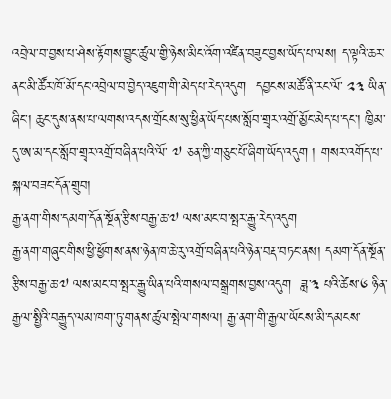འབྲེལ་བ་བྱས་པ་ཤེས་རྟོགས་བྱུང་ཚུལ་གྱི་ཉེས་མིང་འོག་འཛིན་བཟུང་བྱས་ཡོད་པ་ལས། ད་ལྟའི་ཆར་ནང་མི་ཚོར་ཁོ་མོ་དང་འབྲེལ་བ་བྱེད་འཇུག་གི་མེད་པ་རེད་འདུག  དབྱངས་མཚོ་ནི་རང་ལོ་ ༢༣ ཡིན་ཞིང་། ཆུང་དུས་ནས་པ་ལགས་འདས་གྲོངས་སུ་ཕྱིན་ཡོད་པས་སློབ་གྲྭར་འགྲོ་མྱོང་མེད་པ་དང་། ཁྱིམ་དུ་ཨ་མ་དང་སློབ་གྲྭར་འགྲོ་བཞིན་པའི་ལོ་ ༧ ཅན་ཀྱི་གཅུང་པོ་ཞིག་ཡོད་འདུག ། གསར་འགོད་པ་སྐལ་བཟང་དོན་གྲུབ།
རྒྱ་ནག་གིས་དམག་དོན་སྔོན་རྩིས་བརྒྱ་ཆ་༧ ལས་མང་བ་སྤར་རྒྱུ་རེད་འདུག
རྒྱ་ནག་གཞུང་གིས་ཕྱི་ཕྱོགས་ནས་ཉེན་ཁ་ཆེ་རུ་འགྲོ་བཞིན་པའི་ཉེན་བརྡ་བཏང་ནས། དམག་དོན་སྔོན་རྩིས་བརྒྱ་ཆ་༧ ལས་མང་བ་སྤར་རྒྱུ་ཡིན་པའི་གསལ་བསྒྲགས་བྱས་འདུག  ཟླ་༣ པའི་ཚེས་༦ ཉིན་རྒྱལ་སྤྱིའི་བརྒྱུད་ལམ་ཁག་ཏུ་གནས་ཚུལ་སྤེལ་གསལ། རྒྱ་ནག་གི་རྒྱལ་ཡོངས་མི་དམངས་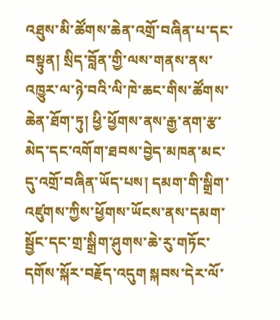འཐུས་མི་ཚོགས་ཆེན་འགྲོ་བཞིན་པ་དང་བསྟུན། སྲིད་བློན་གྱི་ལས་གནས་ནས་འཁྱུར་ལ་ཉེ་བའི་ལི་ཁེ་ཆང་གིས་ཚོགས་ཆེན་ཐོག་ཏུ། ཕྱི་ཕྱོགས་ནས་རྒྱ་ནག་རྩ་མེད་དང་འགོག་ཐབས་བྱེད་མཁན་མང་དུ་འགྲོ་བཞིན་ཡོད་པས། དམག་གི་སྒྲིག་འཛུགས་ཀྱིས་ཕྱོགས་ཡོངས་ནས་དམག་སྦྱོང་དང་གྲ་སྒྲིག་ཤུགས་ཆེ་རུ་གཏོང་དགོས་སྐོར་བརྗོད་འདུག སྐབས་དེར་ལོ་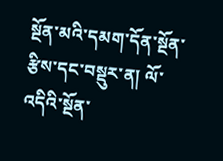སྔོན་མའི་དམག་དོན་སྔོན་རྩིས་དང་བསྡུར་ན། ལོ་འདིའི་སྔོན་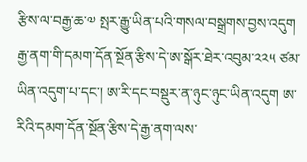རྩིས་ལ་བརྒྱ་ཆ་༧ སྤར་རྒྱུ་ཡིན་པའི་གསལ་བསྒྲགས་བྱས་འདུག  རྒྱ་ནག་གི་དམག་དོན་སྔོན་རྩིས་དེ་ཨ་སྒོར་ཐེར་འབུམ་༢༢༥ ཙམ་ཡིན་འདུག་པ་དང་། ཨ་རི་དང་བསྡུར་ན་ཉུང་ཉུང་ཡིན་འདུག ཨ་རིའི་དམག་དོན་སྔོན་རྩིས་དེ་རྒྱ་ནག་ལས་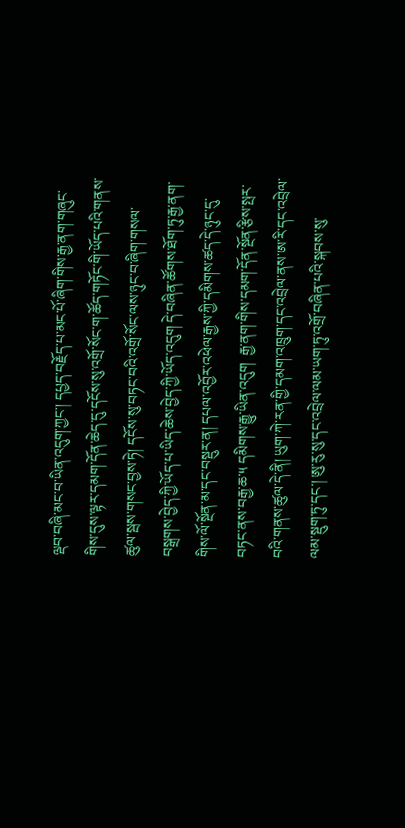ལྡབ་བཞི་མང་བ་ཡིན་འདུག་ཀྱང་། དཔྱད་བརྗོད་པ་མང་པོ་ཞིག་གིས་རྒྱ་ནག་གཞུང་གིས་དུས་ལྟར་དམག་དོན་ཆེད་དུ་དངོས་སུ་འགྲོ་སོང་ག་ཚོད་གཏོང་གི་ཡོད་པའི་གནས་ཚུལ་སྦས་གསང་བྱས་ཏེ། དངོས་སུ་བཏང་བའི་འགྲོ་སོང་ལས་ཉུང་བ་ཞིག་གསལ་བསྒྲགས་བྱེད་ཀྱི་ཡོད་པ་ཡིད་ཆེས་བྱེད་ཀྱི་ཡོད་འདུག དེ་བཞིན་ཚོགས་ཐོག་ཏུ་རྒྱ་ནག་གིས་ལོ་སྔོན་མ་དང་བསྡུར་ན། དཔལ་འབྱོར་འཕེལ་རྒྱས་ཀྱི་དམིགས་ཚད་དེ་ཉུང་དུ་བཏང་ནས་བརྒྱ་ཆ་༥ དམིགས་རྒྱུ་ཡིན་འདུག  རྒྱ་ནག་གིས་དམག་དོན་སྔོན་རྩིས་སྤར་བའི་གནས་ཚུལ་དེ་ནི། ཡུག་ཀེ་རན་གྱི་དམག་འཁྲུག་དང་འབྲེལ་ནས་ཨ་རི་དང་འབྲེལ་ལམ་སྡུག་ཏུ་དང་། ཨུ་རུ་སུ་དང་འབྲེལ་ལམ་ཡག་ཏུ་འགྲོ་བཞིན་པའི་སྐབས་སུ་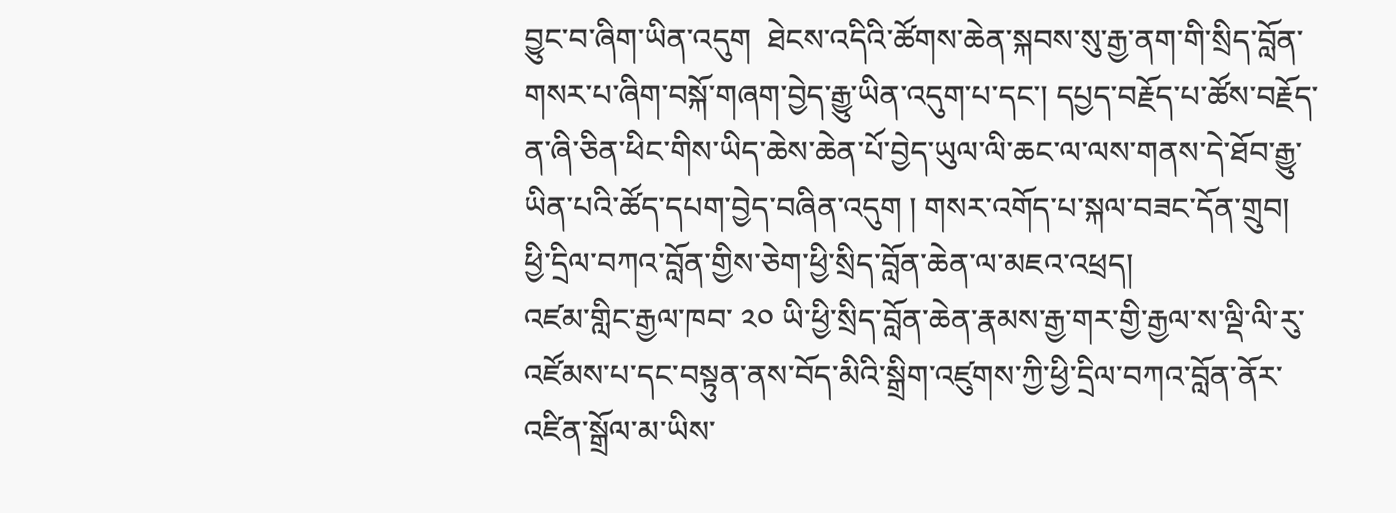བྱུང་བ་ཞིག་ཡིན་འདུག  ཐེངས་འདིའི་ཚོགས་ཆེན་སྐབས་སུ་རྒྱ་ནག་གི་སྲིད་བློན་གསར་པ་ཞིག་བསྐོ་གཞག་བྱེད་རྒྱུ་ཡིན་འདུག་པ་དང་། དཔྱད་བརྗོད་པ་ཚོས་བརྗོད་ན་ཞི་ཅིན་ཕིང་གིས་ཡིད་ཆེས་ཆེན་པོ་བྱེད་ཡུལ་ལི་ཆང་ལ་ལས་གནས་དེ་ཐོབ་རྒྱུ་ཡིན་པའི་ཚོད་དཔག་བྱེད་བཞིན་འདུག ། གསར་འགོད་པ་སྐལ་བཟང་དོན་གྲུབ།
ཕྱི་དྲིལ་བཀའ་བློན་གྱིས་ཅེག་ཕྱི་སྲིད་བློན་ཆེན་ལ་མཇའ་འཕྲད།
འཛམ་གླིང་རྒྱལ་ཁབ་ ༢༠ ཡི་ཕྱི་སྲིད་བློན་ཆེན་རྣམས་རྒྱ་གར་གྱི་རྒྱལ་ས་ལྡི་ལི་རུ་འཛོམས་པ་དང་བསྟུན་ནས་བོད་མིའི་སྒྲིག་འཛུགས་ཀྱི་ཕྱི་དྲིལ་བཀའ་བློན་ནོར་འཛིན་སྒྲོལ་མ་ཡིས་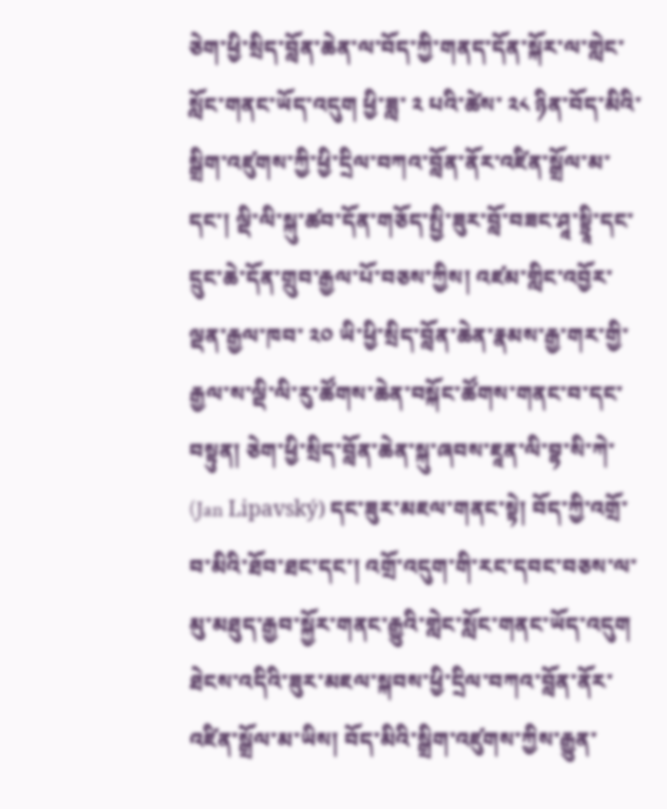ཅེག་ཕྱི་སྲིད་བློན་ཆེན་ལ་བོད་ཀྱི་གནད་དོན་སྐོར་ལ་གླེང་སློང་གནང་ཡོད་འདུག ཕྱི་ཟླ་ ༢ པའི་ཚེས་ ༢༨ ཉིན་བོད་མིའི་སྒྲིག་འཛུགས་ཀྱི་ཕྱི་དྲིལ་བཀའ་བློན་ནོར་འཛིན་སྒྲོལ་མ་དང་། ལྡི་ལི་སྐུ་ཚབ་དོན་གཅོད་སྤྱི་ཟུར་བློ་བཟང་ཤཱ་སྟྲཱི་དང་དྲུང་ཆེ་དོན་གྲུབ་རྒྱལ་པོ་བཅས་ཀྱིས། འཛམ་གླིང་འབྱོར་ལྡན་རྒྱལ་ཁབ་ ༢༠ ཡི་ཕྱི་སྲིད་བློན་ཆེན་རྣམས་རྒྱ་གར་གྱི་རྒྱལ་ས་ལྡི་ལི་རུ་ཚོགས་ཆེན་བསྐོང་ཚོགས་གནང་བ་དང་བསྟུན། ཅེག་ཕྱི་སྲིད་བློན་ཆེན་སྐུ་ཞབས་ཇཱན་ལི་བྷ་སི་ཀེ་ (Jan Lipavský) དང་ཟུར་མཇལ་གནང་སྟེ། བོད་ཀྱི་འགྲོ་བ་མིའི་ཐོབ་ཐང་དང་། འགྲོ་འདུག་གི་རང་དབང་བཅས་ལ་མུ་མཐུད་རྒྱབ་སྐྱོར་གནང་རྒྱུའི་གླེང་སློང་གནང་ཡོད་འདུག ཐེངས་འདིའི་ཟུར་མཇལ་སྐབས་ཕྱི་དྲིལ་བཀའ་བློན་ནོར་འཛིན་སྒྲོལ་མ་ཡིས། བོད་མིའི་སྒྲིག་འཛུགས་ཀྱིས་རྒྱུན་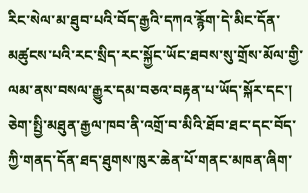རིང་སེལ་མ་ཐུབ་པའི་བོད་རྒྱའི་དཀའ་རྙོག་དེ་མིང་དོན་མཚུངས་པའི་རང་སྲིད་རང་སྐྱོང་ཡོང་ཐབས་སུ་གྲོས་མོལ་གྱི་ལམ་ནས་བསལ་རྒྱུར་དམ་བཅའ་བརྟན་པ་ཡོད་སྐོར་དང་། ཅེག་སྤྱི་མཐུན་རྒྱལ་ཁབ་ནི་འགྲོ་བ་མིའི་ཐོབ་ཐང་དང་བོད་ཀྱི་གནད་དོན་ཐད་ཐུགས་ཁུར་ཆེན་པོ་གནང་མཁན་ཞིག་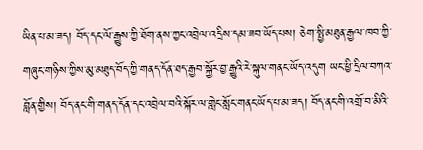ཡིན་པ་མ་ཟད། བོད་དང་ལོ་རྒྱུས་ཀྱི་ཐོག་ནས་ཀྱང་འབྲེལ་འདྲིས་དམ་ཟབ་ཡོད་པས། ཅེག་སྤྱི་མཐུན་རྒྱལ་ཁབ་ཀྱི་གཞུང་གཉིས་ཀྱིས་མུ་མཐུད་བོད་ཀྱི་གནད་དོན་ཐད་རྒྱབ་སྐྱོར་བྱ་རྒྱུའི་རེ་སྐུལ་གནང་ཡོད་འདུག ཡང་ཕྱི་དྲིལ་བཀའ་བློན་གྱིས། བོད་ནང་གི་གནད་དོན་དང་འབྲེལ་བའི་སྐོར་ལ་གླེང་སློང་གནང་ཡོད་པ་མ་ཟད། བོད་ནང་གི་འགྲོ་བ་མིའི་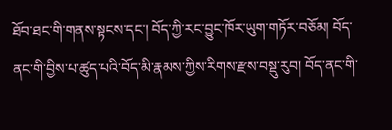ཐོབ་ཐང་གི་གནས་སྟངས་དང་། བོད་ཀྱི་རང་བྱུང་ཁོར་ཡུག་གཏོར་བཅོམ། བོད་ནང་གི་བྱིས་པ་ཚུད་པའི་བོད་མི་རྣམས་ཀྱིས་རིགས་རྫས་བསྡུ་རུབ། བོད་ནང་གི་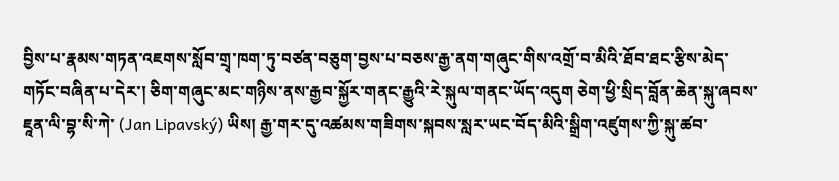བྱིས་པ་རྣམས་གཏན་འཇགས་སློབ་གྲྭ་ཁག་ཏུ་བཙན་བཅུག་བྱས་པ་བཅས་རྒྱ་ནག་གཞུང་གིས་འགྲོ་བ་མིའི་ཐོབ་ཐང་རྩིས་མེད་གཏོང་བཞིན་པ་དེར་། ཅིག་གཞུང་མང་གཉིས་ནས་རྒྱབ་སྐྱོར་གནང་རྒྱུའི་རེ་སྐུལ་གནང་ཡོད་འདུག ཅེག་ཕྱི་སྲིད་བློན་ཆེན་སྐུ་ཞབས་ཇཱན་ལི་བྷ་སི་ཀེ་ (Jan Lipavský) ཡིས། རྒྱ་གར་དུ་འཚམས་གཟིགས་སྐབས་སླར་ཡང་བོད་མིའི་སྒྲིག་འཛུགས་ཀྱི་སྐུ་ཚབ་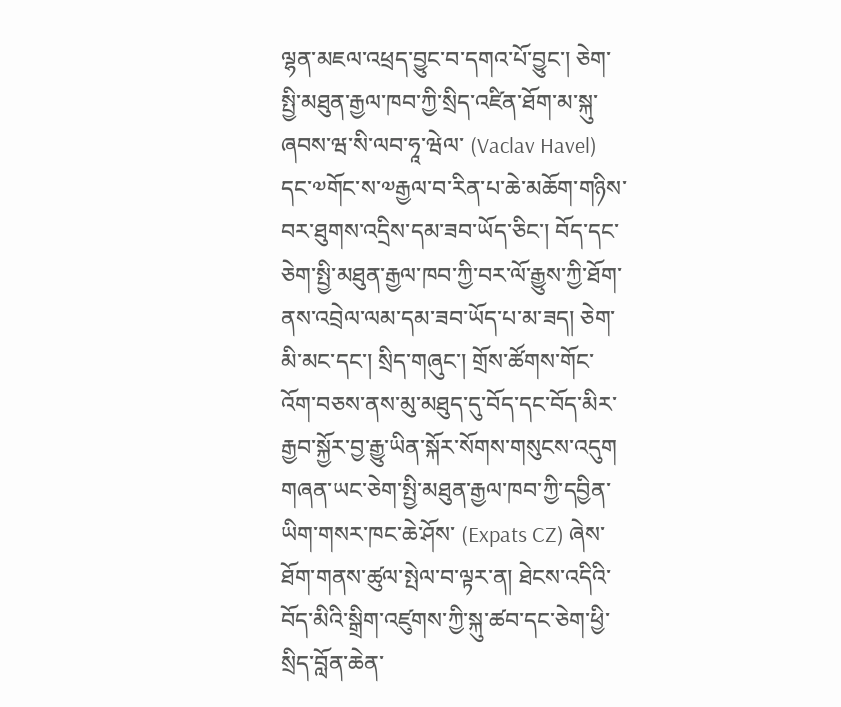ལྷན་མཇལ་འཕྲད་བྱུང་བ་དགའ་པོ་བྱུང་། ཅེག་སྤྱི་མཐུན་རྒྱལ་ཁབ་ཀྱི་སྲིད་འཛིན་ཐོག་མ་སྐུ་ཞབས་ཝ་སི་ལབ་ཧཱ་ཝེལ་ (Vaclav Havel) དང་༧གོང་ས་༧རྒྱལ་བ་རིན་པ་ཆེ་མཆོག་གཉིས་བར་ཐུགས་འདྲིས་དམ་ཟབ་ཡོད་ཅིང་། བོད་དང་ཅེག་སྤྱི་མཐུན་རྒྱལ་ཁབ་ཀྱི་བར་ལོ་རྒྱུས་ཀྱི་ཐོག་ནས་འབྲེལ་ལམ་དམ་ཟབ་ཡོད་པ་མ་ཟད། ཅེག་མི་མང་དང་། སྲིད་གཞུང་། གྲོས་ཚོགས་གོང་འོག་བཅས་ནས་མུ་མཐུད་དུ་བོད་དང་བོད་མིར་རྒྱབ་སྐྱོར་བྱ་རྒྱུ་ཡིན་སྐོར་སོགས་གསུངས་འདུག གཞན་ཡང་ཅེག་སྤྱི་མཐུན་རྒྱལ་ཁབ་ཀྱི་དབྱིན་ཡིག་གསར་ཁང་ཆེ་ཤོས་ (Expats CZ) ཞེས་ཐོག་གནས་ཚུལ་སྤེལ་བ་ལྟར་ན། ཐེངས་འདིའི་བོད་མིའི་སྒྲིག་འཛུགས་ཀྱི་སྐུ་ཚབ་དང་ཅེག་ཕྱི་སྲིད་བློན་ཆེན་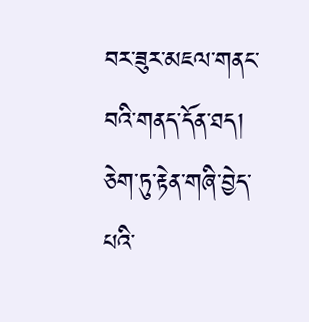བར་ཟུར་མཇལ་གནང་བའི་གནད་དོན་ཐད། ཅེག་ཏུ་རྟེན་གཞི་བྱེད་པའི་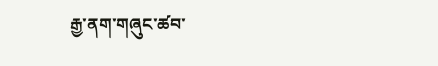རྒྱ་ནག་གཞུང་ཚབ་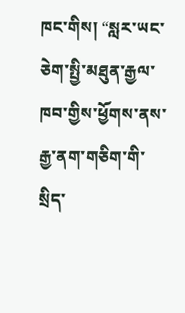ཁང་གིས། “སླར་ཡང་ཅེག་སྤྱི་མཐུན་རྒྱལ་ཁབ་གྱིས་ཕྱོགས་ནས་རྒྱ་ནག་གཅིག་གི་སྲིད་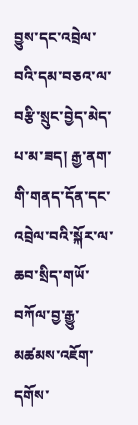བྱུས་དང་འབྲེལ་བའི་དམ་བཅའ་ལ་བརྩི་སྲུང་བྱེད་མེད་པ་མ་ཟད། རྒྱ་ནག་གི་གནད་དོན་དང་འབྲེལ་བའི་སྐོར་ལ་ཆབ་སྲིད་གཡོ་བཀོལ་བྱ་རྒྱུ་མཚམས་འཇོག་དགོས་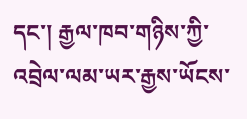དང་། རྒྱལ་ཁབ་གཉིས་ཀྱི་འབྲེལ་ལམ་ཡར་རྒྱས་ཡོངས་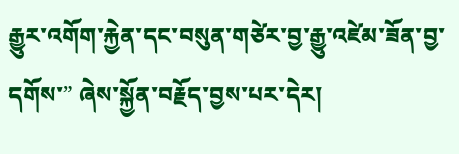རྒྱུར་འགོག་རྐྱེན་དང་བསུན་གཙེར་བྱ་རྒྱུ་འཛེམ་ཟོན་བྱ་དགོས་” ཞེས་སྐྱོན་བརྗོད་བྱས་པར་དེར།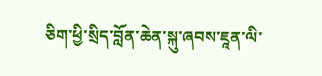ཅིག་ཕྱི་སྲིད་བློན་ཆེན་སྐུ་ཞབས་ཇཱན་ལི་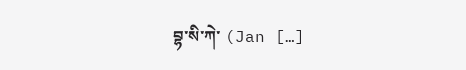བྷ་སི་ཀེ་ (Jan […]